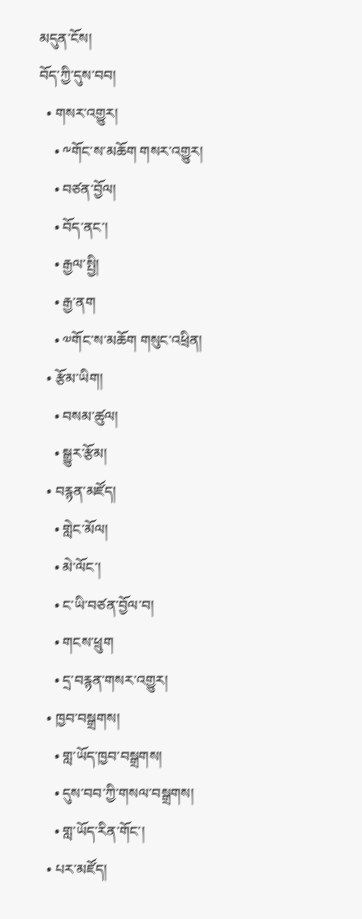མདུན་ངོས།
བོད་ཀྱི་དུས་བབ།
  • གསར་འགྱུར།
    • ༸གོང་ས་མཆོག གསར་འགྱུར།
    • བཙན་བྱོལ།
    • བོད་ནང་།
    • རྒྱལ་སྤྱི།
    • རྒྱ་ནག
    • ༧གོང་ས་མཆོག གསུང་འཕྲིན།
  • རྩོམ་ཡིག།
    • བསམ་ཚུལ།
    • སྒྱུར་རྩོམ།
  • བརྙན་མཛོད།
    • གླེང་མོལ།
    • མེ་ལོང་།
    • ང་ཡི་བཙན་བྱོལ་བ།
    • གངས་ཕྲུག
    • དྲ་བརྙན་གསར་འགྱུར།
  • ཁྱབ་བསྒྲགས།
    • གླ་ཡོད་ཁྱབ་བསྒྲགས།
    • དུས་བབ་ཀྱི་གསལ་བསྒྲགས།
    • གླ་ཡོད་རིན་གོང་།
  • པར་མཛོད།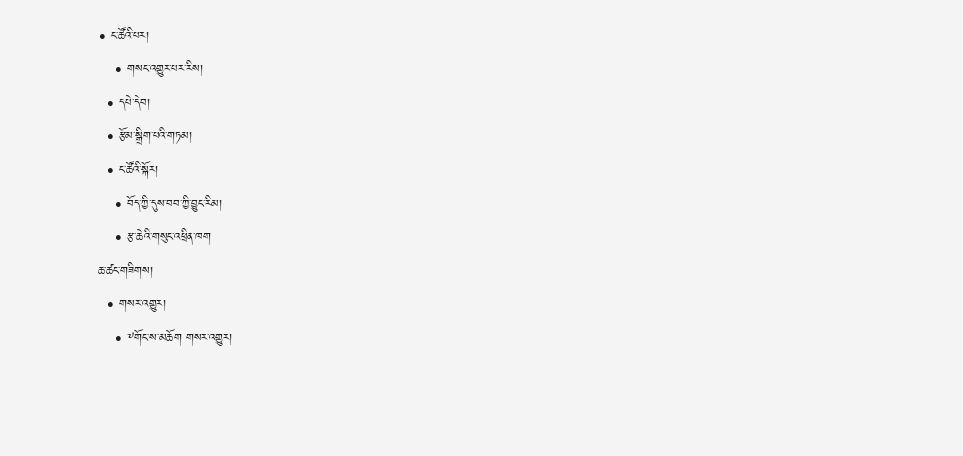• ང་ཚོའི་པར།
    • གསང་འགྱུར་པར་རིས།
  • དཔེ་དེབ།
  • རྩོམ་སྒྲིག་པའི་གཏམ།
  • ང་ཚོའི་སྐོར།
    • བོད་ཀྱི་དུས་བབ་ཀྱི་བྱུང་རིམ།
    • རྩ་ཆེའི་གསུང་འཕྲིན་ཁག
ཆ་ཚང་གཟིགས།
  • གསར་འགྱུར།
    • ༸གོང་ས་མཆོག གསར་འགྱུར།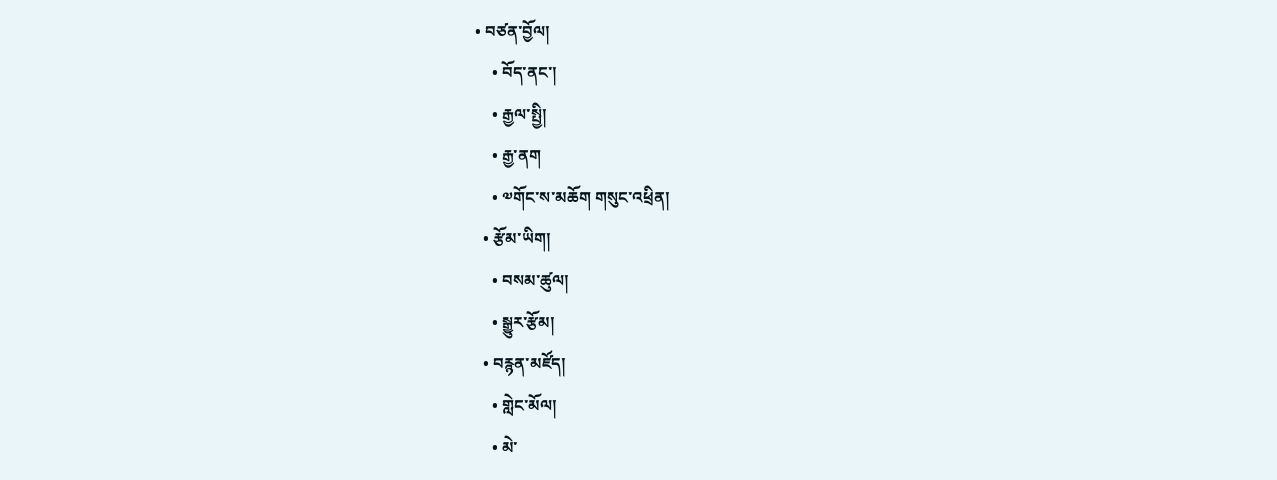• བཙན་བྱོལ།
    • བོད་ནང་།
    • རྒྱལ་སྤྱི།
    • རྒྱ་ནག
    • ༧གོང་ས་མཆོག གསུང་འཕྲིན།
  • རྩོམ་ཡིག།
    • བསམ་ཚུལ།
    • སྒྱུར་རྩོམ།
  • བརྙན་མཛོད།
    • གླེང་མོལ།
    • མེ་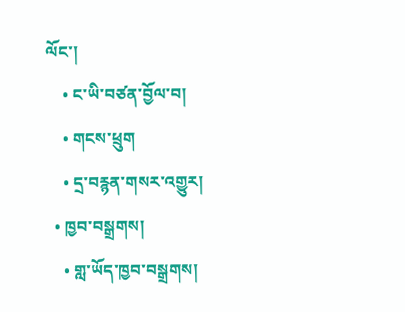ལོང་།
    • ང་ཡི་བཙན་བྱོལ་བ།
    • གངས་ཕྲུག
    • དྲ་བརྙན་གསར་འགྱུར།
  • ཁྱབ་བསྒྲགས།
    • གླ་ཡོད་ཁྱབ་བསྒྲགས།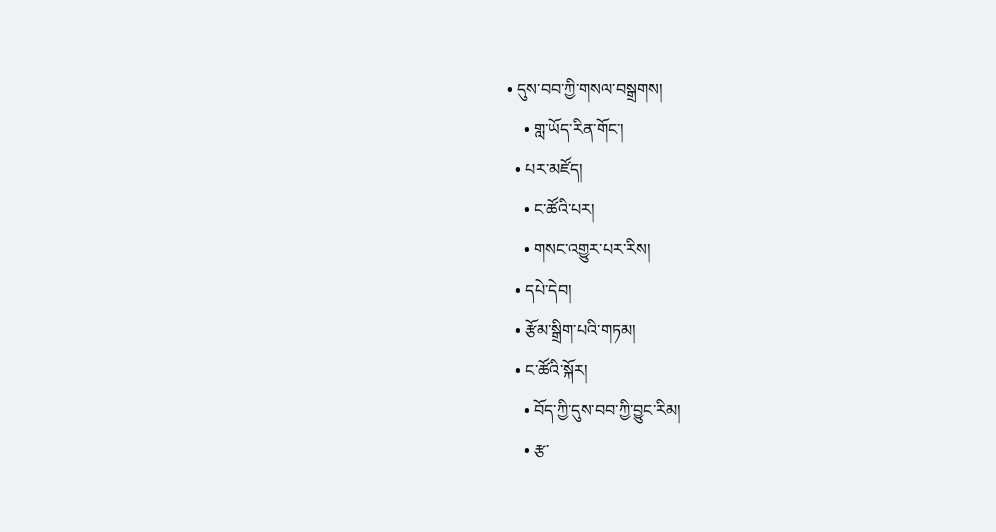• དུས་བབ་ཀྱི་གསལ་བསྒྲགས།
    • གླ་ཡོད་རིན་གོང་།
  • པར་མཛོད།
    • ང་ཚོའི་པར།
    • གསང་འགྱུར་པར་རིས།
  • དཔེ་དེབ།
  • རྩོམ་སྒྲིག་པའི་གཏམ།
  • ང་ཚོའི་སྐོར།
    • བོད་ཀྱི་དུས་བབ་ཀྱི་བྱུང་རིམ།
    • རྩ་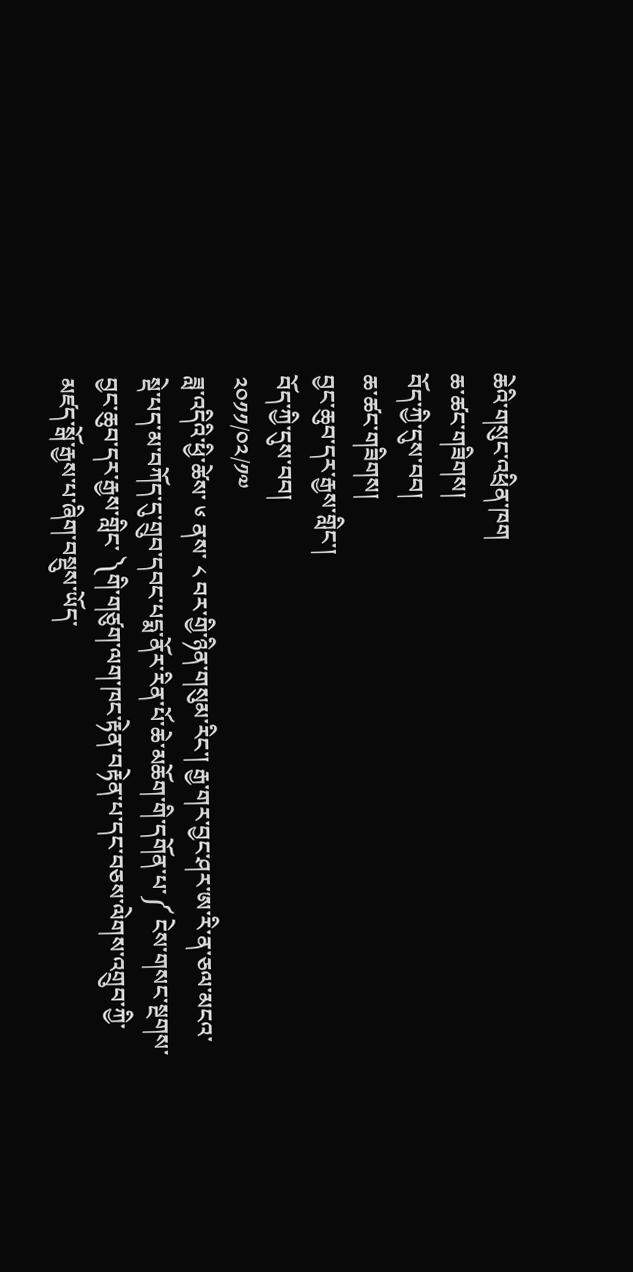ཆེའི་གསུང་འཕྲིན་ཁག
ཆ་ཚང་གཟིགས།
བོད་ཀྱི་དུས་བབ།
ཆ་ཚང་གཟིགས།
བྱང་ཆུབ་དར་རྒྱས་གླིང་།
བོད་ཀྱི་དུས་བབ།
༢༠༡༡/༠༢/༡༧
ཟླ་འདིའི་ཕྱི་ཚེས་ ༦ ནས་ ༨ བར་གྱི་ཉིན་གསུམ་རིང་། རྒྱ་གར་བྱང་ཤར་ཨ་རི་ན་ཅལ་མངའ་སྡེ་པད་མ་བཀོད་དུ་གྲུབ་དབང་པདྨ་ནོར་རིན་པོ་ཆེ་མཆོག་གི་དགོན་པ་༼ ངེས་གསང་སྔགས་བྱང་ཆུབ་དར་རྒྱས་གླིང་ ༽གི་གཙུག་ལག་ཁང་རྟེན་བརྟེན་པ་དང་བཅས་ལེགས་འགྲུབ་ཀྱི་མཛད་སྒོ་རྒྱས་པ་ཞིག་བསྡུས་ཡོད་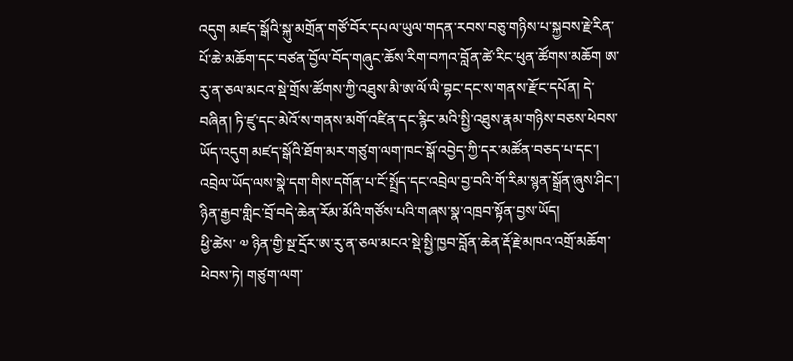འདུག མཛད་སྒོའི་སྐུ་མགྲོན་གཙོ་བོར་དཔལ་ཡུལ་གདན་རབས་བཅུ་གཉིས་པ་སྐྱབས་རྗེ་རིན་པོ་ཆེ་མཆོག་དང་བཙན་བྱོལ་བོད་གཞུང་ཆོས་རིག་བཀའ་བློན་ཚེ་རིང་ཕུན་ཚོགས་མཆོག ཨ་རུ་ན་ཅལ་མངའ་སྡེ་གྲོས་ཚོགས་ཀྱི་འཐུས་མི་ཨ་ལོ་ལི་བྷང་དང་ས་གནས་རྫོང་དཔོན། དེ་བཞིན། ཏི་ཛུ་དང་མེའོ་ས་གནས་མགོ་འཛིན་དང་རྙིང་མའི་སྤྱི་འཐུས་རྣམ་གཉིས་བཅས་ཕེབས་ཡོད་འདུག མཛད་སྒོའི་ཐོག་མར་གཙུག་ལག་ཁང་སྒོ་འབྱེད་ཀྱི་དར་མཚོན་བཅད་པ་དང་། འབྲེལ་ཡོད་ལས་སྣེ་དག་གིས་དགོན་པ་ངོ་སྤྲོད་དང་འབྲེལ་བྱ་བའི་གོ་རིམ་སྙན་སྒྲོན་ཞུས་ཤིང་། ཉིན་རྒྱབ་གླིང་བྲོ་བདེ་ཆེན་རོམ་མོའི་གཙོས་པའི་གཞས་སྣ་འཁྲབ་སྟོན་བྱས་ཡོད།
ཕྱི་ཚེས་ ༧ ཉིན་གྱི་སྔ་དྲོར་ཨ་རུ་ན་ཅལ་མངའ་སྡེ་སྤྱི་ཁྱབ་བློན་ཆེན་རྡོ་རྗེ་མཁའ་འགྲོ་མཆོག་ཕེབས་ཏེ། གཙུག་ལག་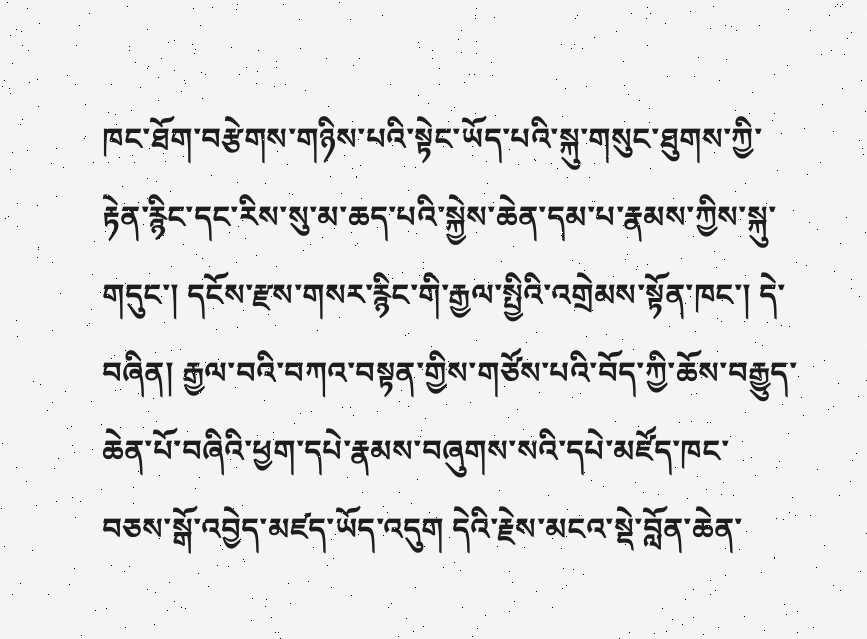ཁང་ཐོག་བརྩེགས་གཉིས་པའི་སྟེང་ཡོད་པའི་སྐུ་གསུང་ཐུགས་ཀྱི་རྟེན་རྙིང་དང་རིས་སུ་མ་ཆད་པའི་སྐྱེས་ཆེན་དམ་པ་རྣམས་ཀྱིས་སྐུ་གདུང་། དངོས་རྫས་གསར་རྙིང་གི་རྒྱལ་སྤྱིའི་འགྲེམས་སྟོན་ཁང་། དེ་བཞིན། རྒྱལ་བའི་བཀའ་བསྟན་གྱིས་གཙོས་པའི་བོད་ཀྱི་ཆོས་བརྒྱུད་ཆེན་པོ་བཞིའི་ཕྱག་དཔེ་རྣམས་བཞུགས་སའི་དཔེ་མཛོད་ཁང་བཅས་སྒོ་འབྱེད་མཛད་ཡོད་འདུག དེའི་རྗེས་མངའ་སྡེ་བློན་ཆེན་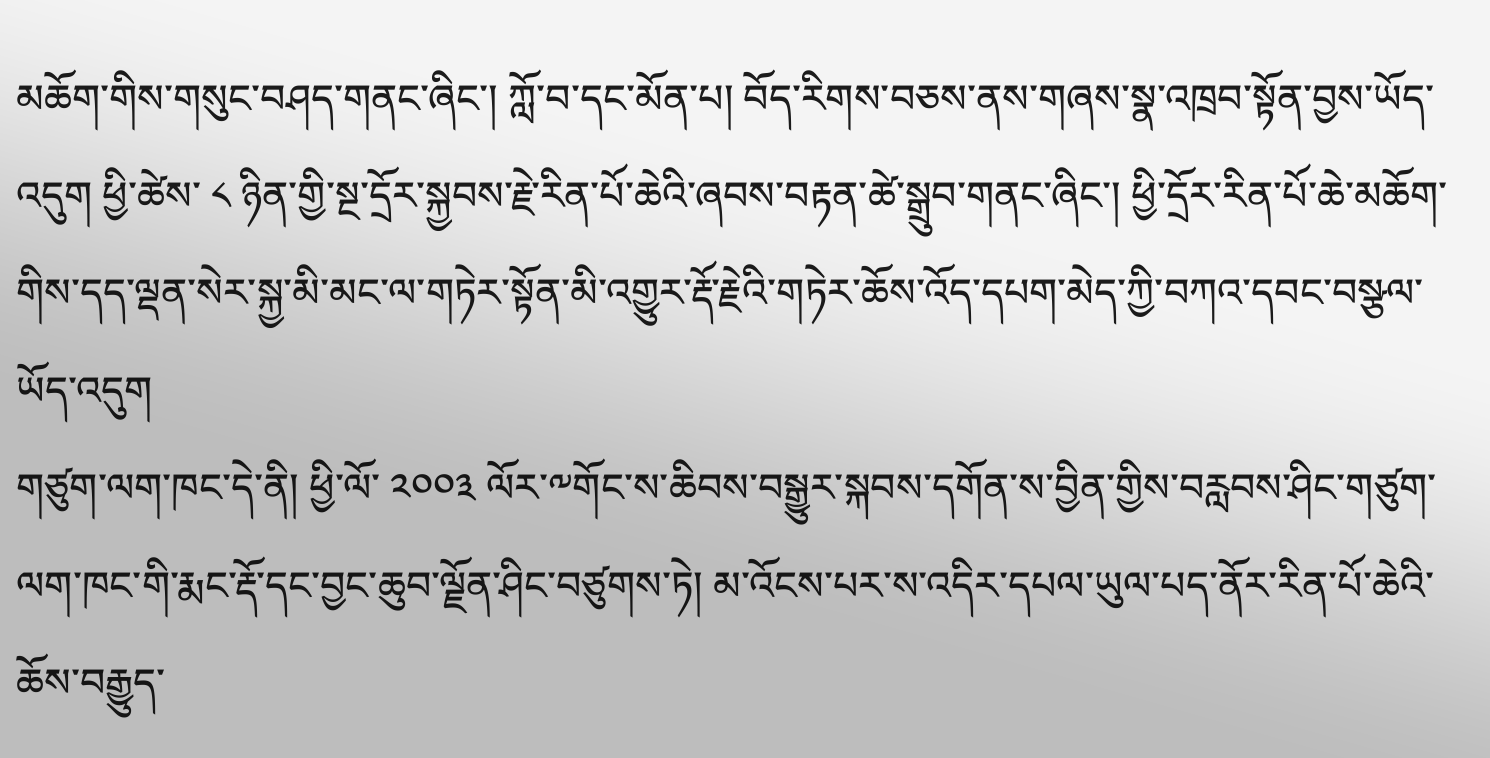མཆོག་གིས་གསུང་བཤད་གནང་ཞིང་། ཀློ་བ་དང་མོན་པ། བོད་རིགས་བཅས་ནས་གཞས་སྣ་འཁྲབ་སྟོན་བྱས་ཡོད་འདུག ཕྱི་ཚེས་ ༨ ཉིན་གྱི་སྔ་དྲོར་སྐྱབས་རྗེ་རིན་པོ་ཆེའི་ཞབས་བརྟན་ཚེ་སྒྲུབ་གནང་ཞིང་། ཕྱི་དྲོར་རིན་པོ་ཆེ་མཆོག་གིས་དད་ལྡན་སེར་སྐྱ་མི་མང་ལ་གཏེར་སྟོན་མི་འགྱུར་རྡོ་རྗེའི་གཏེར་ཆོས་འོད་དཔག་མེད་ཀྱི་བཀའ་དབང་བསྩལ་ཡོད་འདུག
གཙུག་ལག་ཁང་དེ་ནི། ཕྱི་ལོ་ ༢༠༠༣ ལོར་༸གོང་ས་ཆིབས་བསྒྱུར་སྐབས་དགོན་ས་བྱིན་གྱིས་བརླབས་ཤིང་གཙུག་ལག་ཁང་གི་རྨང་རྡོ་དང་བྱང་ཆུབ་ལྗོན་ཤིང་བཙུགས་ཏེ། མ་འོངས་པར་ས་འདིར་དཔལ་ཡུལ་པད་ནོར་རིན་པོ་ཆེའི་ཆོས་བརྒྱུད་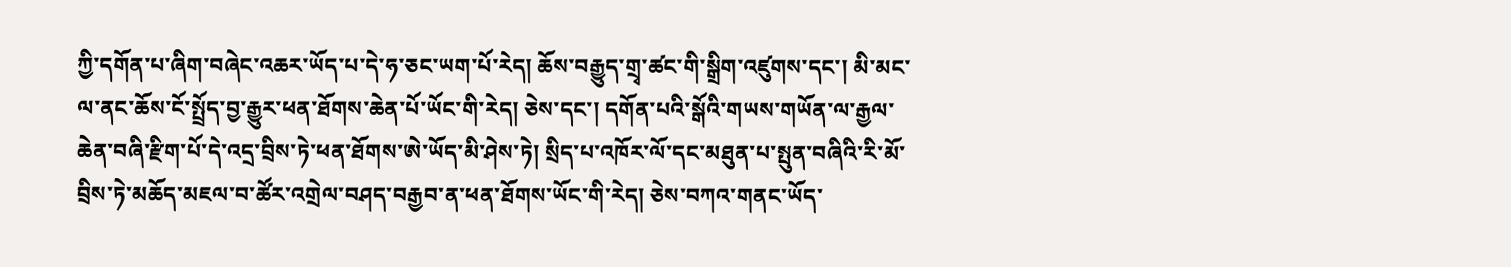ཀྱི་དགོན་པ་ཞིག་བཞེང་འཆར་ཡོད་པ་དེ་ཧ་ཅང་ཡག་པོ་རེད། ཆོས་བརྒྱུད་གྲྭ་ཚང་གི་སྒྲིག་འཛུགས་དང་། མི་མང་ལ་ནང་ཆོས་ངོ་སྤྲོད་བྱ་རྒྱུར་ཕན་ཐོགས་ཆེན་པོ་ཡོང་གི་རེད། ཅེས་དང་། དགོན་པའི་སྒོའི་གཡས་གཡོན་ལ་རྒྱལ་ཆེན་བཞི་རྫིག་པོ་དེ་འདྲ་བྲིས་ཏེ་ཕན་ཐོགས་ཨེ་ཡོད་མི་ཤེས་ཏེ། སྲིད་པ་འཁོར་ལོ་དང་མཐུན་པ་སྤུན་བཞིའི་རི་མོ་བྲིས་ཏེ་མཆོད་མཇལ་བ་ཚོར་འགྲེལ་བཤད་བརྒྱབ་ན་ཕན་ཐོགས་ཡོང་གི་རེད། ཅེས་བཀའ་གནང་ཡོད་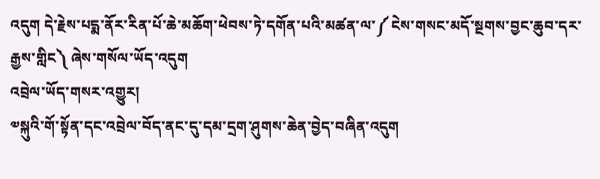འདུག དེ་རྗེས་པདྨ་ནོར་རིན་པོ་ཆེ་མཆོག་ཕེབས་ཏེ་དགོན་པའི་མཚན་ལ་༼ ངེས་གསང་མདོ་སྔགས་བྱང་ཆུབ་དར་རྒྱས་གླིང༽ ཞེས་གསོལ་ཡོད་འདུག
འབྲེལ་ཡོད་གསར་འགྱུར།
༧སྐུའི་གོ་སྟོན་དང་འབྲེལ་བོད་ནང་དུ་དམ་དྲག་ཤུགས་ཆེན་བྱེད་བཞིན་འདུག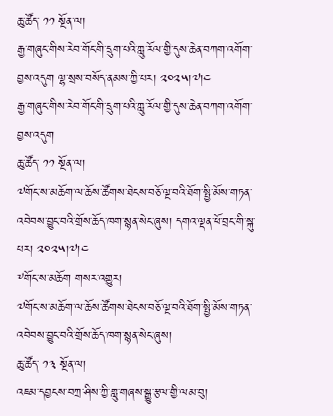ཆུ་ཚོད་ ༡༡ སྔོན་ལ།
རྒྱ་གཞུང་གིས་རེབ་གོང་གི་དྲུག་པའི་ཀླུ་རོལ་གྱི་དུས་ཆེན་བཀག་འགོག་བྱས་འདུག ལྷ་སྲས་བསོད་ནམས་ཀྱི་པར། ༢༠༢༥།༧།༤
རྒྱ་གཞུང་གིས་རེབ་གོང་གི་དྲུག་པའི་ཀླུ་རོལ་གྱི་དུས་ཆེན་བཀག་འགོག་བྱས་འདུག
ཆུ་ཚོད་ ༡༡ སྔོན་ལ།
༧གོང་ས་མཆོག་ལ་ཆོས་ཚོགས་ཐེངས་བཅོ་ལྔ་བའི་ཐོག་སྤྱི་མོས་གཏན་འབེབས་བྱུང་བའི་གྲོས་ཆོད་ཁག་སྙན་སེང་ཞུས། དགའ་ལྡན་ཕོ་བྲང་གི་སྐུ་པར། ༢༠༢༥།༧།༤
༸གོང་ས་མཆོག གསར་འགྱུར།
༧གོང་ས་མཆོག་ལ་ཆོས་ཚོགས་ཐེངས་བཅོ་ལྔ་བའི་ཐོག་སྤྱི་མོས་གཏན་འབེབས་བྱུང་བའི་གྲོས་ཆོད་ཁག་སྙན་སེང་ཞུས།
ཆུ་ཚོད་ ༡༣ སྔོན་ལ།
འཇམ་དབྱངས་བཀྲ་ཤིས་ཀྱི་གླུ་གཞས་སྒྱུ་རྩལ་གྱི་ལམ་བུ།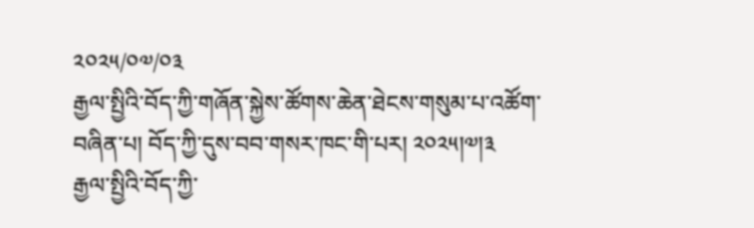༢༠༢༥/༠༧/༠༣
རྒྱལ་སྤྱིའི་བོད་ཀྱི་གཞོན་སྐྱེས་ཚོགས་ཆེན་ཐེངས་གསུམ་པ་འཚོག་བཞིན་པ། བོད་ཀྱི་དུས་བབ་གསར་ཁང་གི་པར། ༢༠༢༥།༧།༣
རྒྱལ་སྤྱིའི་བོད་ཀྱི་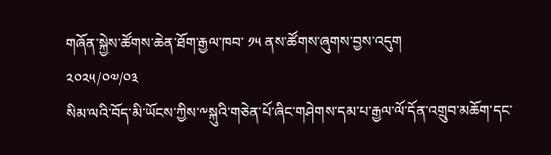གཞོན་སྐྱེས་ཚོགས་ཆེན་ཐོག་རྒྱལ་ཁབ་ ༡༥ ནས་ཚོགས་ཞུགས་བྱས་འདུག
༢༠༢༥/༠༧/༠༣
སིམ་ལའི་བོད་མི་ཡོངས་ཀྱིས་༸སྐུའི་གཅེན་པོ་ཞིང་གཤེགས་དམ་པ་རྒྱལ་ལོ་དོན་འགྲུབ་མཆོག་དང་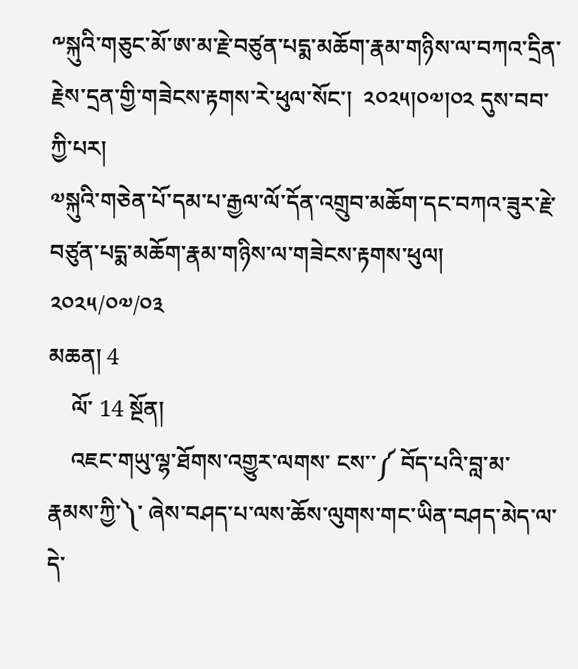༸སྐུའི་གཅུང་མོ་ཨ་མ་རྗེ་བཙུན་པདྨ་མཆོག་རྣམ་གཉིས་ལ་བཀའ་དྲིན་རྗེས་དྲན་གྱི་གཟེངས་རྟགས་རེ་ཕུལ་སོང་།  ༢༠༢༥།༠༧།༠༢ དུས་བབ་ཀྱི་པར།
༧སྐུའི་གཅེན་པོ་དམ་པ་རྒྱལ་ལོ་དོན་འགྲུབ་མཆོག་དང་བཀའ་ཟུར་རྗེ་བཙུན་པདྨ་མཆོག་རྣམ་གཉིས་ལ་གཟེངས་རྟགས་ཕུལ།
༢༠༢༥/༠༧/༠༣
མཆན། 4
    ལོ་ 14 སྔོན།
    འཇང་གཡུ་ལྷ་ཐོགས་འགྱུར་ལགས་ ངས་་༼ བོད་པའི་བླ་མ་རྣམས་ཀྱི་༽་ ཞེས་བཤད་པ་ལས་ཆོས་ལུགས་གང་ཡིན་བཤད་མེད་ལ་དེ་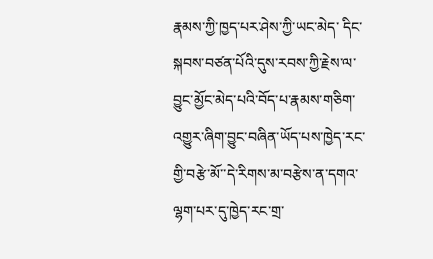རྣམས་ཀྱི་ཁྱད་པར་ཤེས་ཀྱི་ཡང་མེད་ དིང་སྐབས་བཙན་པོའི་དུས་རབས་ཀྱི་རྗེས་ལ་བྱུང་མྱོང་མེད་པའི་བོད་པ་རྣམས་གཅིག་འགྱུར་ཞིག་བྱུང་བཞིན་ཡོད་པས་ཁྱེད་རང་གྱི་བརྩེ་མོ་་དེ་རིགས་མ་བརྩེས་ན་དགའ་ ལྷག་པར་དུ་ཁྱེད་རང་གྲ་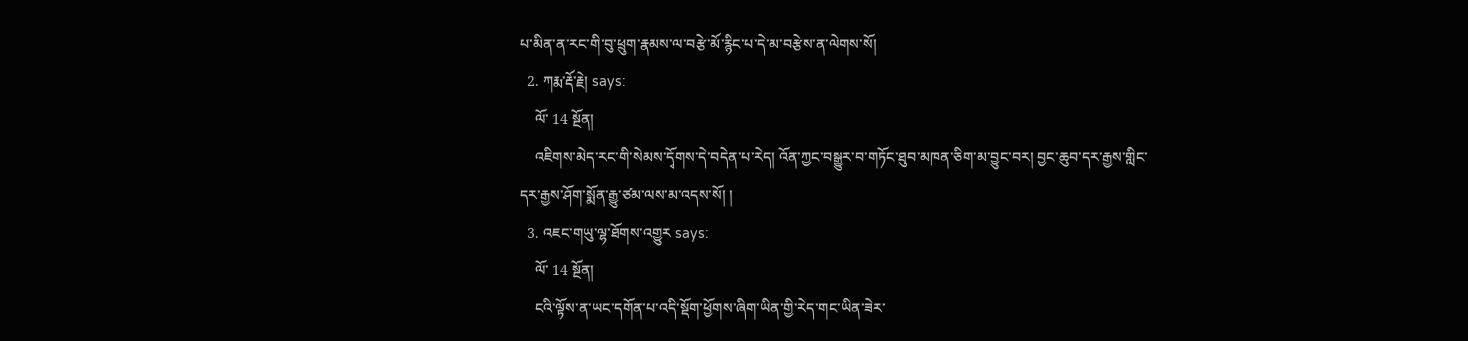པ་མིན་ན་རང་གི་བུ་ཕྲུག་རྣམས་ལ་བརྩེ་མོ་རྙིང་པ་དེ་མ་བརྩེས་ན་ལེགས་སོ།
  2. ཀརྨ་རྡོ་རྗེ། says:
    ལོ་ 14 སྔོན།
    འཇིགས་མེད་རང་གི་སེམས་དྭོགས་དེ་བདེན་པ་རེད། འོན་ཀྱང་བསྒྱུར་བ་གཏོང་ཐུབ་མཁན་ཅིག་མ་བྱུང་བར། བྱང་ཆུབ་དར་རྒྱས་གླིང་དར་རྒྱས་ཤོག་སྨོན་རྒྱུ་ཙམ་ལས་མ་འདས་སོ། །
  3. འཇང་གཡུ་ལྷ་ཐོགས་འགྱུར says:
    ལོ་ 14 སྔོན།
    ངའི་ལྟོས་ན་ཡང་དགོན་པ་འདི་སྡོག་ཕྱོགས་ཞིག་ཡིན་གྱི་རེད་གང་ཡིན་ཟེར་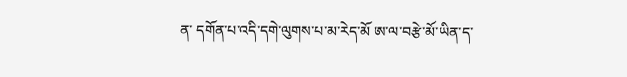ན་ དགོན་པ་འདི་དགེ་ལུགས་པ་མ་རེད་མོ ཨ་ལ་བརྩེ་མོ་ཡིན་ད་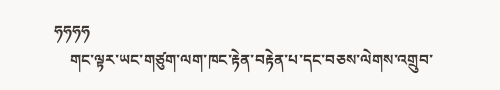ཧཧཧཧ
    གང་ལྟར་ཡང་གཙུག་ལག་ཁང་རྟེན་བརྟེན་པ་དང་བཅས་ལེགས་འགྲུབ་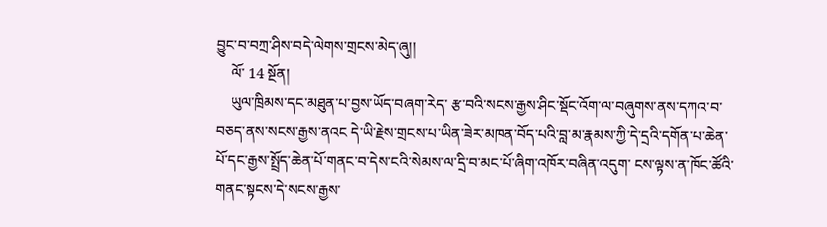བྱུང་བ་བཀྲ་ཤིས་བདེ་ལེགས་གྲངས་མེད་ཞུ།།
    ལོ་ 14 སྔོན།
    ཡུལ་ཁྲིམས་དང་མཐུན་པ་བྱས་ཡོད་བཞག་རེད་ རྩ་བའི་སངས་རྒྱས་ཤིང་སྡོང་འོག་ལ་བཞུགས་ནས་དཀའ་བ་བཅད་ནས་སངས་རྒྱས་ནའང དེ་ཡི་རྗེས་གྲངས་པ་ཡིན་ཟེར་མཁན་བོད་པའི་བླ་མ་རྣམས་ཀྱི་དེ་དྲའི་དགོན་པ་ཆེན་པོ་དང་རྒྱས་སྤྲོད་ཆེན་པོ་གནང་བ་དེས་ངའི་སེམས་ལ་དྲི་བ་མང་པོ་ཞིག་འཁོར་བཞིན་འདུག་ ངས་ལྟས་ན་ཁོང་ཚོའི་གནང་སྟངས་དེ་སངས་རྒྱས་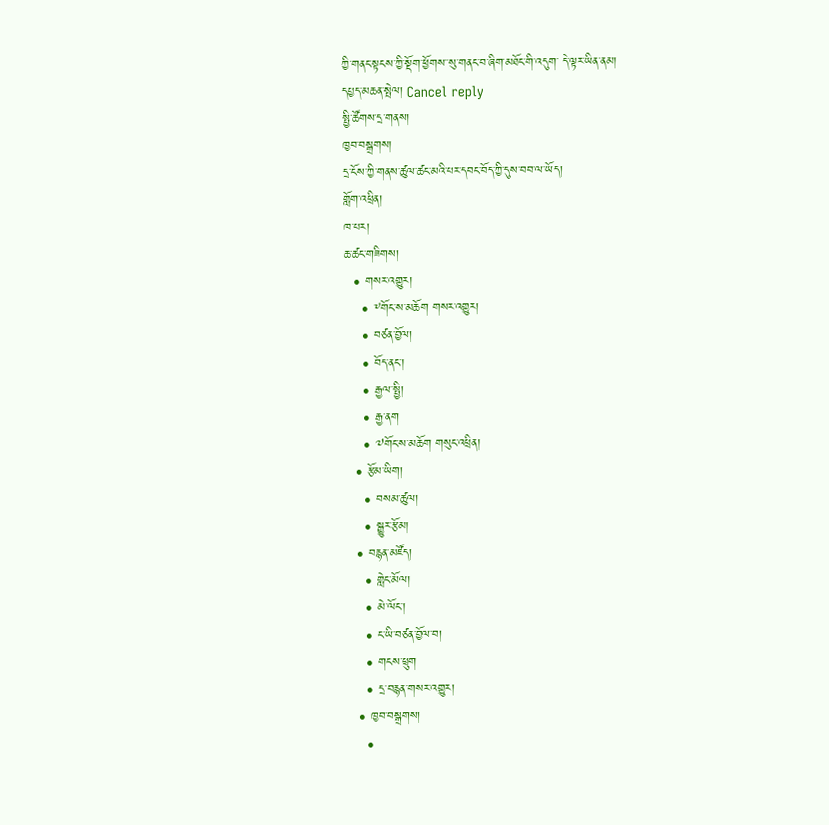ཀྱི་གནང་སྟངས་ཀྱི་སྡོག་ཕྱོགས་་སུ་གནང་བ་ཞིག་མཐོང་གི་འདུག་ དེ་ལྟར་ཡིན་ནམ།
དཔྱད་མཆན་སྤེལ། Cancel reply
སྤྱི་ཚོགས་དྲ་གནས།
ཁྱབ་བསྒྲགས།
དྲ་ངོས་ཀྱི་གནས་ཚུལ་ཚང་མའི་པར་དབང་བོད་ཀྱི་དུས་བབ་ལ་ཡོད།
གློག་འཕྲིན།
ཁ་པར།
ཆ་ཚང་གཟིགས།
  • གསར་འགྱུར།
    • ༸གོང་ས་མཆོག གསར་འགྱུར།
    • བཙན་བྱོལ།
    • བོད་ནང་།
    • རྒྱལ་སྤྱི།
    • རྒྱ་ནག
    • ༧གོང་ས་མཆོག གསུང་འཕྲིན།
  • རྩོམ་ཡིག།
    • བསམ་ཚུལ།
    • སྒྱུར་རྩོམ།
  • བརྙན་མཛོད།
    • གླེང་མོལ།
    • མེ་ལོང་།
    • ང་ཡི་བཙན་བྱོལ་བ།
    • གངས་ཕྲུག
    • དྲ་བརྙན་གསར་འགྱུར།
  • ཁྱབ་བསྒྲགས།
    •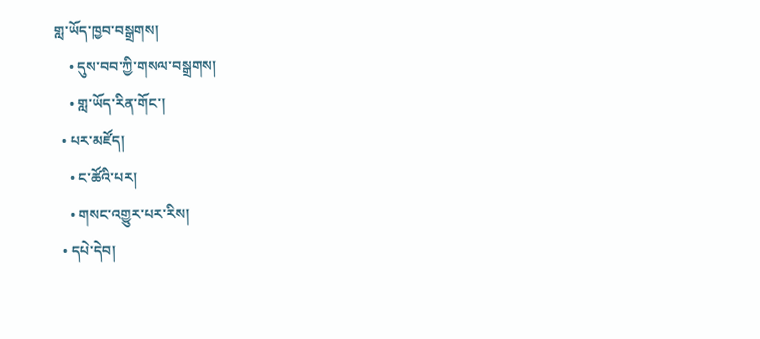གླ་ཡོད་ཁྱབ་བསྒྲགས།
    • དུས་བབ་ཀྱི་གསལ་བསྒྲགས།
    • གླ་ཡོད་རིན་གོང་།
  • པར་མཛོད།
    • ང་ཚོའི་པར།
    • གསང་འགྱུར་པར་རིས།
  • དཔེ་དེབ།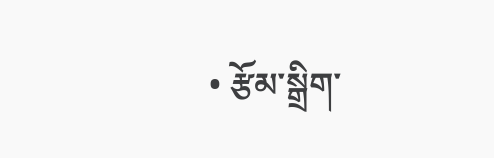• རྩོམ་སྒྲིག་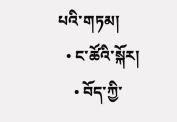པའི་གཏམ།
  • ང་ཚོའི་སྐོར།
    • བོད་ཀྱི་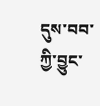དུས་བབ་ཀྱི་བྱུང་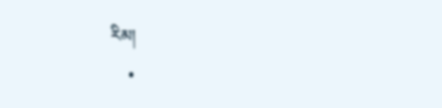རིམ།
    •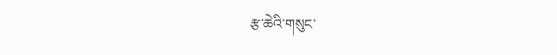རྩ་ཆེའི་གསུང་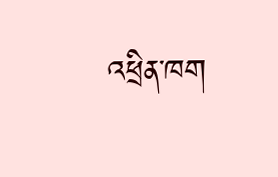འཕྲིན་ཁག